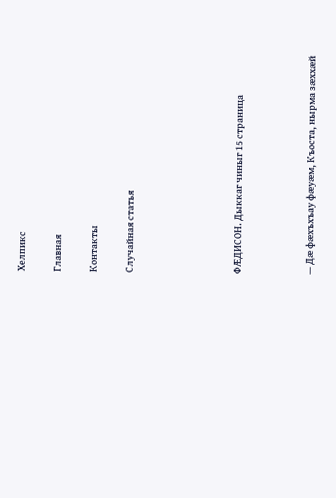Хелпикс

Главная

Контакты

Случайная статья





ФÆДИСОН. Дыккаг чиныг 15 страница



— Дæ фæхъхъау фæуæм, Къоста, нырма зæххæй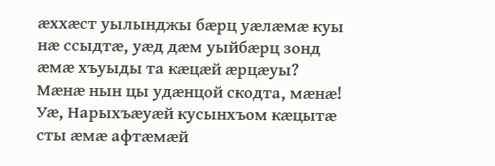æххæст уылынджы бæрц уæлæмæ куы нæ ссыдтæ, уæд дæм уыйбæрц зонд æмæ хъуыды та кæцæй æрцæуы? Мæнæ нын цы удæнцой скодта, мæнæ! Уæ, Нарыхъæуæй кусынхъом кæцытæ сты æмæ афтæмæй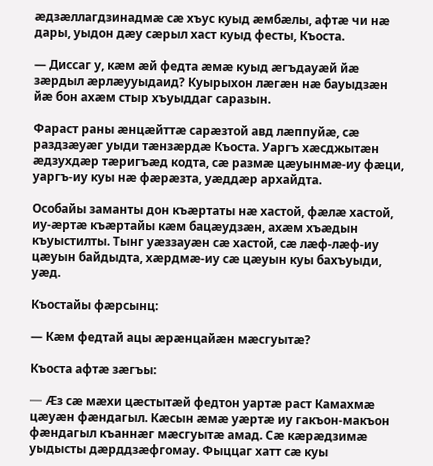æдзæллагдзинадмæ сæ хъус куыд æмбæлы, афтæ чи нæ дары, уыдон дæу сæрыл хаст куыд фесты, Къоста.

— Диссаг у, кæм æй федта æмæ куыд æгъдауæй йæ зæрдыл æрлæууыдаид? Куырыхон лæгæн нæ бауыдзæн йæ бон ахæм стыр хъуыддаг саразын.

Фараст раны æнцæйттæ сарæзтой авд лæппуйæ, сæ раздзæуæг уыди тæнзæрдæ Къоста. Уаргъ хæсджытæн æдзухдæр тæригъæд кодта, сæ размæ цæуынмæ-иу фæци, уаргъ-иу куы нæ фæрæзта, уæддæр архайдта.

Особайы заманты дон къæртаты нæ хастой, фæлæ хастой, иу-æртæ къæртайы кæм бацæудзæн, ахæм хъæдын къуыстилты. Тынг уæззауæн сæ хастой, сæ лæф-лæф-иу цæуын байдыдта, хæрдмæ-иу сæ цæуын куы бахъуыди, уæд.

Къостайы фæрсынц:

— Кæм федтай ацы æрæнцайæн мæсгуытæ?

Къоста афтæ зæгъы:

— Æз сæ мæхи цæстытæй федтон уартæ раст Камахмæ цæуæн фæндагыл. Кæсын æмæ уæртæ иу гакъон-макъон фæндагыл къаннæг мæсгуытæ амад. Сæ кæрæдзимæ уыдысты дæрддзæфгомау. Фыццаг хатт сæ куы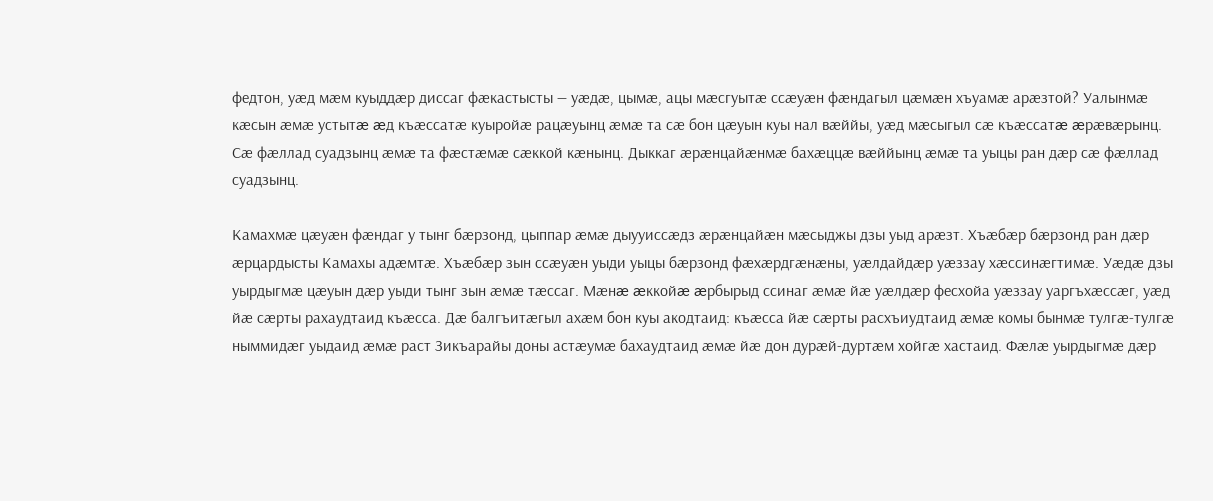федтон, уæд мæм куыддæр диссаг фæкастысты — уæдæ, цымæ, ацы мæсгуытæ ссæуæн фæндагыл цæмæн хъуамæ арæзтой? Уалынмæ кæсын æмæ устытæ æд къæссатæ куыройæ рацæуынц æмæ та сæ бон цæуын куы нал вæййы, уæд мæсыгыл сæ къæссатæ æрæвæрынц. Сæ фæллад суадзынц æмæ та фæстæмæ сæккой кæнынц. Дыккаг æрæнцайæнмæ бахæццæ вæййынц æмæ та уыцы ран дæр сæ фæллад суадзынц.

Камахмæ цæуæн фæндаг у тынг бæрзонд, цыппар æмæ дыууиссæдз æрæнцайæн мæсыджы дзы уыд арæзт. Хъæбæр бæрзонд ран дæр æрцардысты Камахы адæмтæ. Хъæбæр зын ссæуæн уыди уыцы бæрзонд фæхæрдгæнæны, уæлдайдæр уæззау хæссинæгтимæ. Уæдæ дзы уырдыгмæ цæуын дæр уыди тынг зын æмæ тæссаг. Мæнæ æккойæ æрбырыд ссинаг æмæ йæ уæлдæр фесхойа уæззау уаргъхæссæг, уæд йæ сæрты рахаудтаид къæсса. Дæ балгъитæгыл ахæм бон куы акодтаид: къæсса йæ сæрты расхъиудтаид æмæ комы бынмæ тулгæ-тулгæ ныммидæг уыдаид æмæ раст Зикъарайы доны астæумæ бахаудтаид æмæ йæ дон дурæй-дуртæм хойгæ хастаид. Фæлæ уырдыгмæ дæр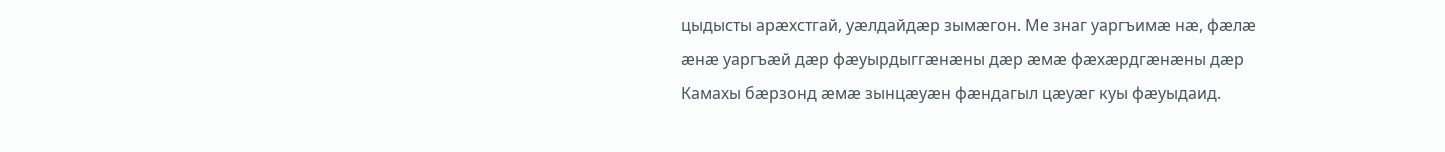цыдысты арæхстгай, уæлдайдæр зымæгон. Ме знаг уаргъимæ нæ, фæлæ æнæ уаргъæй дæр фæуырдыггæнæны дæр æмæ фæхæрдгæнæны дæр Камахы бæрзонд æмæ зынцæуæн фæндагыл цæуæг куы фæуыдаид.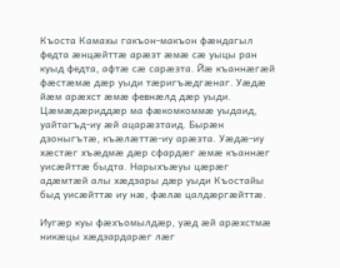Къоста Камахы гакъон-макъон фæндагыл федта æнцæйттæ арæзт æмæ сæ уыцы ран куыд федта, афтæ сæ сарæзта. Йæ къаннæгæй фæстæмæ дæр уыди тæригъæдгæнаг. Уæдæ йæм арæхст æмæ февнæлд дæр уыди. Цæмæдæриддæр ма фæкомкоммæ уыдаид, уайтагъд-иу æй ацарæзтаид. Бырæн дзоныгътæ, къæлæттæ-иу арæзта. Уæдæ-иу хæстæг хъæдмæ дæр сфардæг æмæ къаннæг уисæйттæ быдта. Нарыхъæуы цæрæг адæмтæй алы хæдзары дæр уыди Къостайы быд уисæйттæ иу нæ, фæлæ цалдæргæйттæ.

Иугæр куы фæхъомылдæр, уæд æй арæхстмæ никæцы хæдзардарæг лæг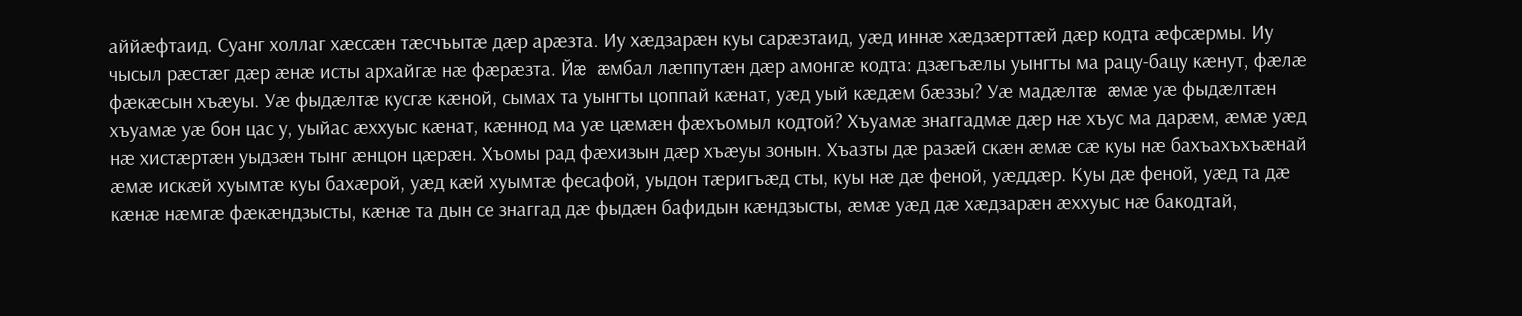аййæфтаид. Суанг холлаг хæссæн тæсчъытæ дæр арæзта. Иу хæдзарæн куы сарæзтаид, уæд иннæ хæдзæрттæй дæр кодта æфсæрмы. Иу чысыл рæстæг дæр æнæ исты архайгæ нæ фæрæзта. Йæ æмбал лæппутæн дæр амонгæ кодта: дзæгъæлы уынгты ма рацу-бацу кæнут, фæлæ фæкæсын хъæуы. Уæ фыдæлтæ кусгæ кæной, сымах та уынгты цоппай кæнат, уæд уый кæдæм бæззы? Уæ мадæлтæ æмæ уæ фыдæлтæн хъуамæ уæ бон цас у, уыйас æххуыс кæнат, кæннод ма уæ цæмæн фæхъомыл кодтой? Хъуамæ знаггадмæ дæр нæ хъус ма дарæм, æмæ уæд нæ хистæртæн уыдзæн тынг æнцон цæрæн. Хъомы рад фæхизын дæр хъæуы зонын. Хъазты дæ разæй скæн æмæ сæ куы нæ бахъахъхъæнай æмæ искæй хуымтæ куы бахæрой, уæд кæй хуымтæ фесафой, уыдон тæригъæд сты, куы нæ дæ феной, уæддæр. Куы дæ феной, уæд та дæ кæнæ нæмгæ фæкæндзысты, кæнæ та дын се знаггад дæ фыдæн бафидын кæндзысты, æмæ уæд дæ хæдзарæн æххуыс нæ бакодтай,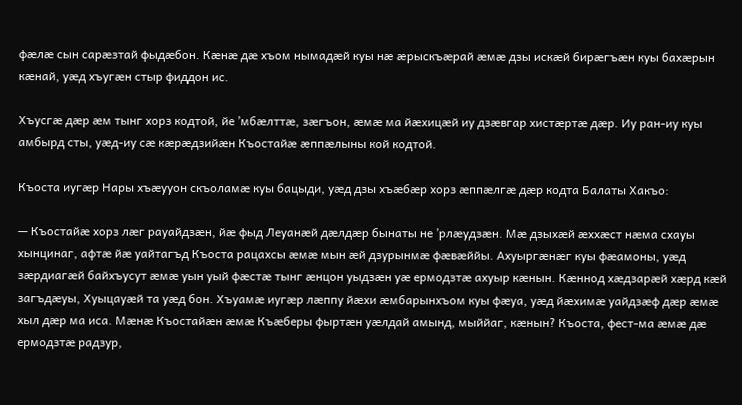фæлæ сын сарæзтай фыдæбон. Кæнæ дæ хъом нымадæй куы нæ æрыскъæрай æмæ дзы искæй бирæгъæн куы бахæрын кæнай, уæд хъугæн стыр фиддон ис.

Хъусгæ дæр æм тынг хорз кодтой, йе ’мбæлттæ, зæгъон, æмæ ма йæхицæй иу дзæвгар хистæртæ дæр. Иу ран-иу куы амбырд сты, уæд-иу сæ кæрæдзийæн Къостайæ æппæлыны кой кодтой.

Къоста иугæр Нары хъæууон скъоламæ куы бацыди, уæд дзы хъæбæр хорз æппæлгæ дæр кодта Балаты Хакъо:

— Къостайæ хорз лæг рауайдзæн, йæ фыд Леуанæй дæлдæр бынаты не ’рлæудзæн. Мæ дзыхæй æххæст нæма схауы хынцинаг, афтæ йæ уайтагъд Къоста рацахсы æмæ мын æй дзурынмæ фæвæййы. Ахуыргæнæг куы фæамоны, уæд зæрдиагæй байхъусут æмæ уын уый фæстæ тынг æнцон уыдзæн уæ ермодзтæ ахуыр кæнын. Кæннод хæдзарæй хæрд кæй загъдæуы, Хуыцауæй та уæд бон. Хъуамæ иугæр лæппу йæхи æмбарынхъом куы фæуа, уæд йæхимæ уайдзæф дæр æмæ хыл дæр ма иса. Мæнæ Къостайæн æмæ Къæберы фыртæн уæлдай амынд, мыййаг, кæнын? Къоста, фест-ма æмæ дæ ермодзтæ радзур,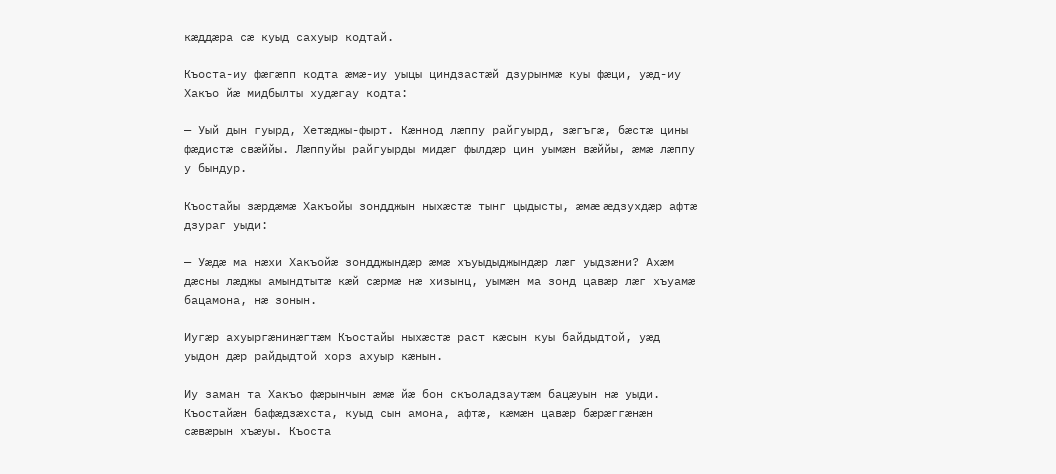кæддæра сæ куыд сахуыр кодтай.

Къоста-иу фæгæпп кодта æмæ-иу уыцы циндзастæй дзурынмæ куы фæци, уæд-иу Хакъо йæ мидбылты худæгау кодта:

— Уый дын гуырд, Хетæджы-фырт. Кæннод лæппу райгуырд, зæгъгæ, бæстæ цины фæдистæ свæййы. Лæппуйы райгуырды мидæг фылдæр цин уымæн вæййы, æмæ лæппу у бындур.

Къостайы зæрдæмæ Хакъойы зондджын ныхæстæ тынг цыдысты, æмæ æдзухдæр афтæ дзураг уыди:

— Уæдæ ма нæхи Хакъойæ зондджындæр æмæ хъуыдыджындæр лæг уыдзæни? Ахæм дæсны лæджы амындтытæ кæй сæрмæ нæ хизынц, уымæн ма зонд цавæр лæг хъуамæ бацамона, нæ зонын.

Иугæр ахуыргæнинæгтæм Къостайы ныхæстæ раст кæсын куы байдыдтой, уæд уыдон дæр райдыдтой хорз ахуыр кæнын.

Иу заман та Хакъо фæрынчын æмæ йæ бон скъоладзаутæм бацæуын нæ уыди. Къостайæн бафæдзæхста, куыд сын амона, афтæ, кæмæн цавæр бæрæггæнæн сæвæрын хъæуы. Къоста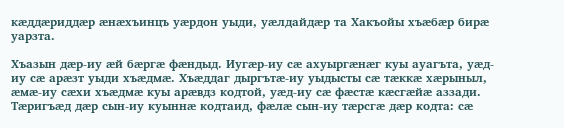кæддæриддæр æнæхъинцъ уæрдон уыди, уæлдайдæр та Хакъойы хъæбæр бирæ уарзта.

Хъазын дæр-иу æй бæргæ фæндыд. Иугæр-иу сæ ахуыргæнæг куы ауагъта, уæд-иу сæ арæзт уыди хъæдмæ. Хъæддаг дыргътæ-иу уыдысты сæ тæккæ хæрыныл, æмæ-иу сæхи хъæдмæ куы арæвдз кодтой, уæд-иу сæ фæстæ кæсгæйæ аззади. Тæригъæд дæр сын-иу куыннæ кодтаид, фæлæ сын-иу тæрсгæ дæр кодта: сæ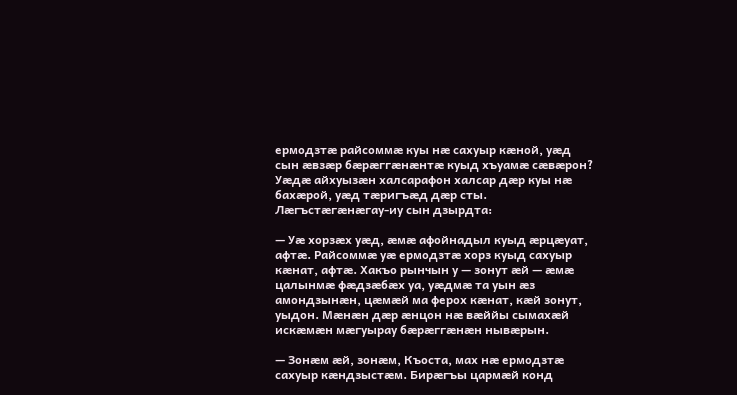ермодзтæ райсоммæ куы нæ сахуыр кæной, уæд сын æвзæр бæрæггæнæнтæ куыд хъуамæ сæвæрон? Уæдæ айхуызæн халсарафон халсар дæр куы нæ бахæрой, уæд тæригъæд дæр сты. Лæгъстæгæнæгау-иу сын дзырдта:

— Уæ хорзæх уæд, æмæ афойнадыл куыд æрцæуат, афтæ. Райсоммæ уæ ермодзтæ хорз куыд сахуыр кæнат, афтæ. Хакъо рынчын у — зонут æй — æмæ цалынмæ фæдзæбæх уа, уæдмæ та уын æз амондзынæн, цæмæй ма ферох кæнат, кæй зонут, уыдон. Мæнæн дæр æнцон нæ вæййы сымахæй искæмæн мæгуырау бæрæггæнæн нывæрын.

— Зонæм æй, зонæм, Къоста, мах нæ ермодзтæ сахуыр кæндзыстæм. Бирæгъы цармæй конд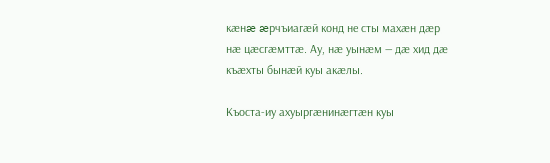кæнæ æрчъиагæй конд не сты махæн дæр нæ цæсгæмттæ. Ау, нæ уынæм — дæ хид дæ къæхты бынæй куы акæлы.

Къоста-иу ахуыргæнинæгтæн куы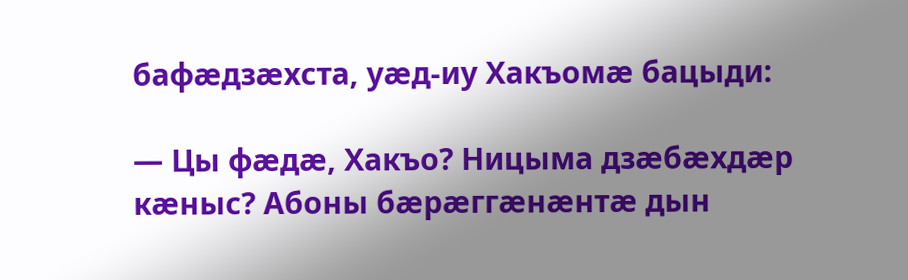бафæдзæхста, уæд-иу Хакъомæ бацыди:

— Цы фæдæ, Хакъо? Ницыма дзæбæхдæр кæныс? Абоны бæрæггæнæнтæ дын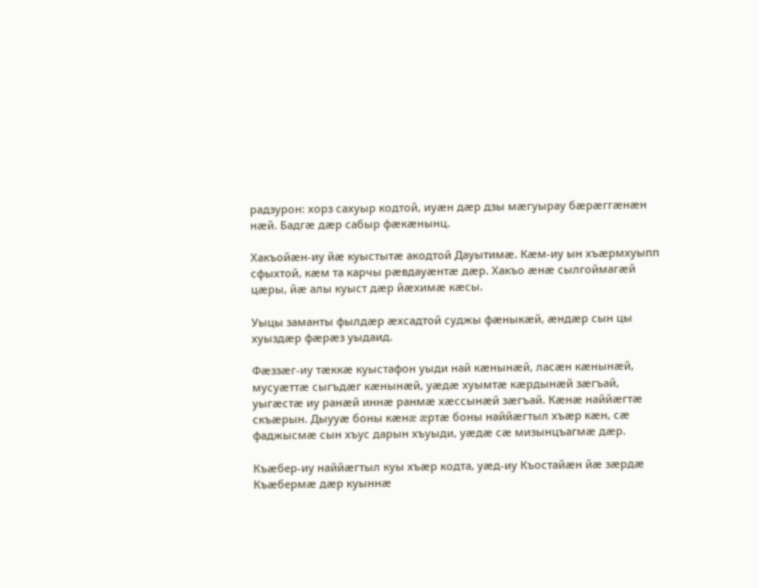радзурон: хорз сахуыр кодтой, иуæн дæр дзы мæгуырау бæрæггæнæн нæй. Бадгæ дæр сабыр фæкæнынц.

Хакъойæн-иу йæ куыстытæ акодтой Дауытимæ. Кæм-иу ын хъæрмхуыпп сфыхтой, кæм та карчы рæвдауæнтæ дæр. Хакъо æнæ сылгоймагæй цæры, йæ алы куыст дæр йæхимæ кæсы.

Уыцы заманты фылдæр æхсадтой суджы фæныкæй, æндæр сын цы хуыздæр фæрæз уыдаид.

Фæззæг-иу тæккæ куыстафон уыди най кæнынæй, ласæн кæнынæй, мусуæттæ сыгъдæг кæнынæй, уæдæ хуымтæ кæрдынæй зæгъай, уыгæстæ иу ранæй иннæ ранмæ хæссынæй зæгъай. Кæнæ наййæгтæ скъæрын. Дыууæ боны кæнæ æртæ боны наййæгтыл хъæр кæн, сæ фаджысмæ сын хъус дарын хъуыди, уæдæ сæ мизынцъагмæ дæр.

Къæбер-иу наййæгтыл куы хъæр кодта, уæд-иу Къостайæн йæ зæрдæ Къæбермæ дæр куыннæ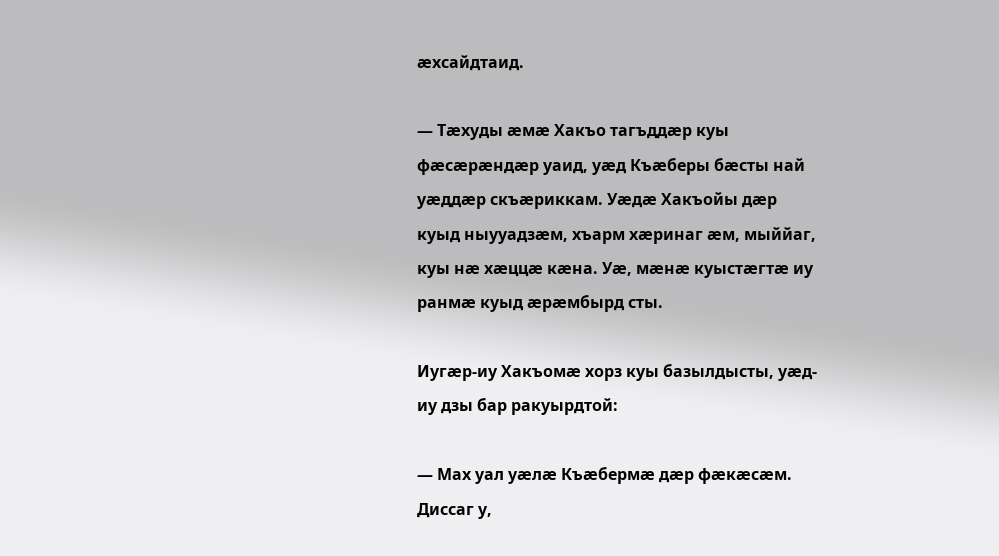æхсайдтаид.

— Тæхуды æмæ Хакъо тагъддæр куы фæсæрæндæр уаид, уæд Къæберы бæсты най уæддæр скъæриккам. Уæдæ Хакъойы дæр куыд ныууадзæм, хъарм хæринаг æм, мыййаг, куы нæ хæццæ кæна. Уæ, мæнæ куыстæгтæ иу ранмæ куыд æрæмбырд сты.

Иугæр-иу Хакъомæ хорз куы базылдысты, уæд-иу дзы бар ракуырдтой:

— Мах уал уæлæ Къæбермæ дæр фæкæсæм. Диссаг у,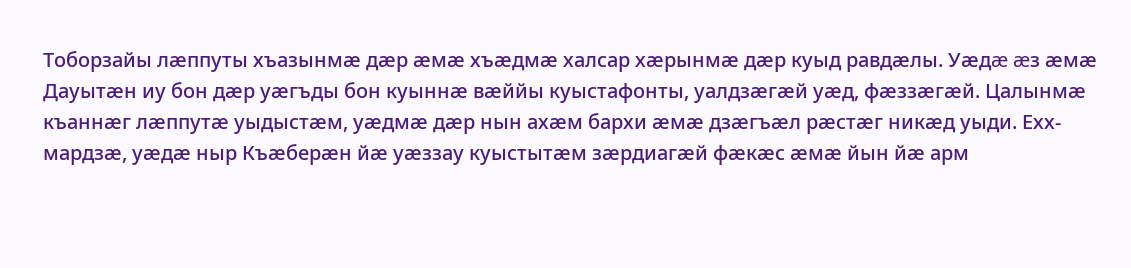Тоборзайы лæппуты хъазынмæ дæр æмæ хъæдмæ халсар хæрынмæ дæр куыд равдæлы. Уæдæ æз æмæ Дауытæн иу бон дæр уæгъды бон куыннæ вæййы куыстафонты, уалдзæгæй уæд, фæззæгæй. Цалынмæ къаннæг лæппутæ уыдыстæм, уæдмæ дæр нын ахæм бархи æмæ дзæгъæл рæстæг никæд уыди. Ехх-мардзæ, уæдæ ныр Къæберæн йæ уæззау куыстытæм зæрдиагæй фæкæс æмæ йын йæ арм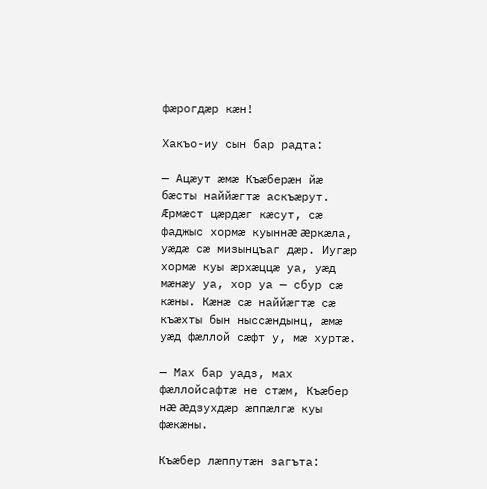фæрогдæр кæн!

Хакъо-иу сын бар радта:

— Ацæут æмæ Къæберæн йæ бæсты наййæгтæ аскъæрут. Æрмæст цæрдæг кæсут, сæ фаджыс хормæ куыннæ æркæла, уæдæ сæ мизынцъаг дæр. Иугæр хормæ куы æрхæццæ уа, уæд мæнæу уа, хор уа — сбур сæ кæны. Кæнæ сæ наййæгтæ сæ къæхты бын ныссæндынц, æмæ уæд фæллой сæфт у, мæ хуртæ.

— Мах бар уадз, мах фæллойсафтæ не стæм, Къæбер нæ æдзухдæр æппæлгæ куы фæкæны.

Къæбер лæппутæн загъта: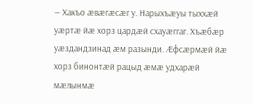— Хакъо æвæгæсæг у. Нарыхъæуы тыххæй уæртæ йæ хорз цардæй схауæггаг. Хъæбæр уæздандзинад æм разынди. Æфсæрмæй йæ хорз бинонтæй рацыд æмæ удхарæй мæлынмæ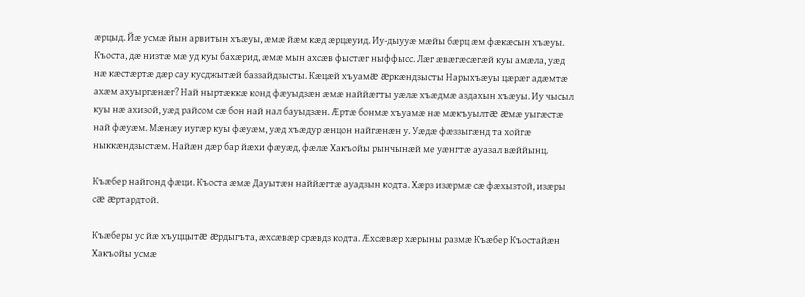æрцыд. Йæ усмæ йын арвитын хъæуы, æмæ йæм кæд æрцæуид. Иу-дыууæ мæйы бæрц æм фæкæсын хъæуы. Къоста, дæ низтæ мæ уд куы бахæрид, æмæ мын ахсæв фыстæг ныффысс. Лæг æвæгæсæгæй куы амæла, уæд нæ кæстæртæ дæр сау кусджытæй баззайдзысты. Кæцæй хъуамæ æркæндзысты Нарыхъæуы цæрæг адæмтæ ахæм ахуыргæнæг? Най ныртæккæ конд фæуыдзæн æмæ наййæгты уæлæ хъæдмæ аздахын хъæуы. Иу чысыл куы нæ ахизой, уæд райсом сæ бон най нал бауыдзæн. Æртæ бонмæ хъуамæ нæ мæкъуылтæ æмæ уыгæстæ най фæуæм. Мæнæу иугæр куы фæуæм, уæд хъæдур æнцон найгæнæн у. Уæдæ фæззыгæнд та хойгæ ныккæндзыстæм. Найæн дæр бар йæхи фæуæд, фæлæ Хакъойы рынчынæй ме уæнгтæ ауазал вæййынц.

Къæбер найгонд фæци. Къоста æмæ Дауытæн наййæгтæ ауадзын кодта. Хæрз изæрмæ сæ фæхызтой, изæры сæ æртардтой.

Къæберы ус йæ хъуццытæ æрдыгъта, æхсæвæр срæвдз кодта. Æхсæвæр хæрыны размæ Къæбер Къостайæн Хакъойы усмæ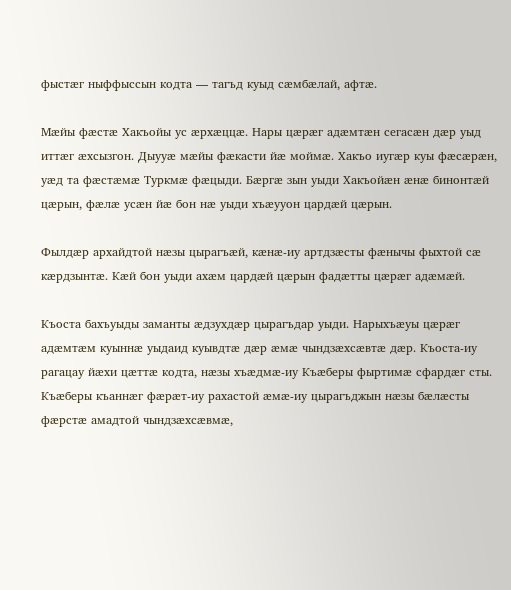фыстæг ныффыссын кодта — тагъд куыд сæмбæлай, афтæ.

Мæйы фæстæ Хакъойы ус æрхæццæ. Нары цæрæг адæмтæн сегасæн дæр уыд иттæг æхсызгон. Дыууæ мæйы фæкасти йæ моймæ. Хакъо иугæр куы фæсæрæн, уæд та фæстæмæ Туркмæ фæцыди. Бæргæ зын уыди Хакъойæн æнæ бинонтæй цæрын, фæлæ усæн йæ бон нæ уыди хъæууон цардæй цæрын.

Фылдæр архайдтой нæзы цырагъæй, кæнæ-иу артдзæсты фæнычы фыхтой сæ кæрдзынтæ. Кæй бон уыди ахæм цардæй цæрын фадæтты цæрæг адæмæй.

Къоста бахъуыды заманты æдзухдæр цырагъдар уыди. Нарыхъæуы цæрæг адæмтæм куыннæ уыдаид куывдтæ дæр æмæ чындзæхсæвтæ дæр. Къоста-иу рагацау йæхи цæттæ кодта, нæзы хъæдмæ-иу Къæберы фыртимæ сфардæг сты. Къæберы къаннæг фæрæт-иу рахастой æмæ-иу цырагъджын нæзы бæлæсты фæрстæ амадтой чындзæхсæвмæ,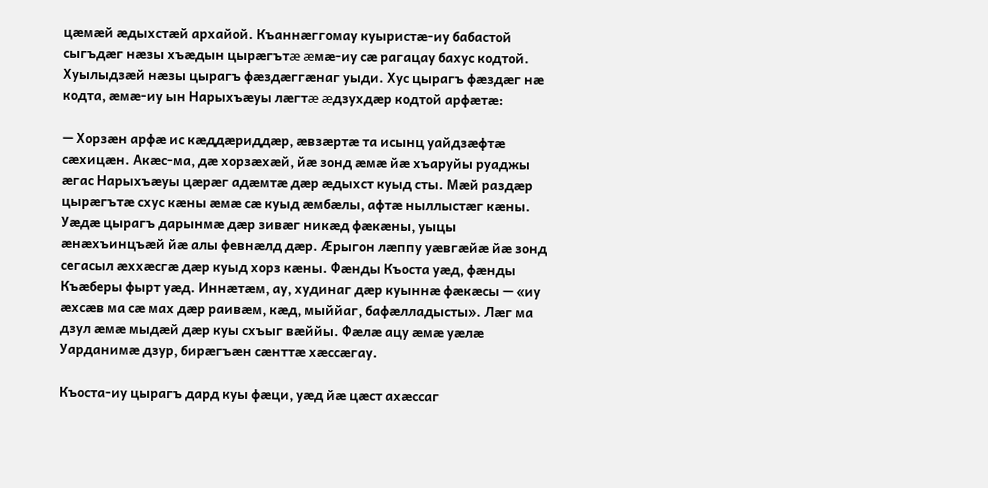цæмæй æдыхстæй архайой. Къаннæггомау куыристæ-иу бабастой сыгъдæг нæзы хъæдын цырæгътæ æмæ-иу сæ рагацау бахус кодтой. Хуылыдзæй нæзы цырагъ фæздæггæнаг уыди. Хус цырагъ фæздæг нæ кодта, æмæ-иу ын Нарыхъæуы лæгтæ æдзухдæр кодтой арфæтæ:

— Хорзæн арфæ ис кæддæриддæр, æвзæртæ та исынц уайдзæфтæ сæхицæн. Акæс-ма, дæ хорзæхæй, йæ зонд æмæ йæ хъаруйы руаджы æгас Нарыхъæуы цæрæг адæмтæ дæр æдыхст куыд сты. Мæй раздæр цырæгътæ схус кæны æмæ сæ куыд æмбæлы, афтæ ныллыстæг кæны. Уæдæ цырагъ дарынмæ дæр зивæг никæд фæкæны, уыцы æнæхъинцъæй йæ алы февнæлд дæр. Æрыгон лæппу уæвгæйæ йæ зонд сегасыл æххæсгæ дæр куыд хорз кæны. Фæнды Къоста уæд, фæнды Къæберы фырт уæд. Иннæтæм, ау, худинаг дæр куыннæ фæкæсы — «иу æхсæв ма сæ мах дæр раивæм, кæд, мыййаг, бафæлладысты». Лæг ма дзул æмæ мыдæй дæр куы схъыг вæййы. Фæлæ ацу æмæ уæлæ Уарданимæ дзур, бирæгъæн сæнттæ хæссæгау.

Къоста-иу цырагъ дард куы фæци, уæд йæ цæст ахæссаг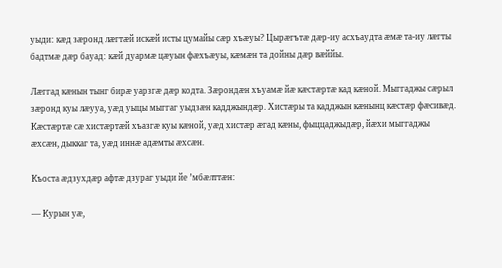уыди: кæд зæронд лæгтæй искæй исты цумайы сæр хъæуы? Цырæгътæ дæр-иу асхъаудта æмæ та-иу лæгты бадтмæ дæр бауад: кæй дуармæ цæуын фæхъæуы, кæмæн та дойны дæр вæййы.

Лæггад кæнын тынг бирæ уарзгæ дæр кодта. Зæрондæн хъуамæ йæ кæстæртæ кад кæной. Мыггаджы сæрыл зæронд куы лæууа, уæд уыцы мыггаг уыдзæн кадджындæр. Хистæры та кадджын кæнынц кæстæр фæсивæд. Кæстæртæ сæ хистæртæй хъазгæ куы кæной, уæд хистæр æгад кæны, фыццаджыдæр, йæхи мыггаджы æхсæн, дыккаг та, уæд иннæ адæмты æхсæн.

Къоста æдзухдæр афтæ дзураг уыди йе ’мбæлттæн:

— Курын уæ,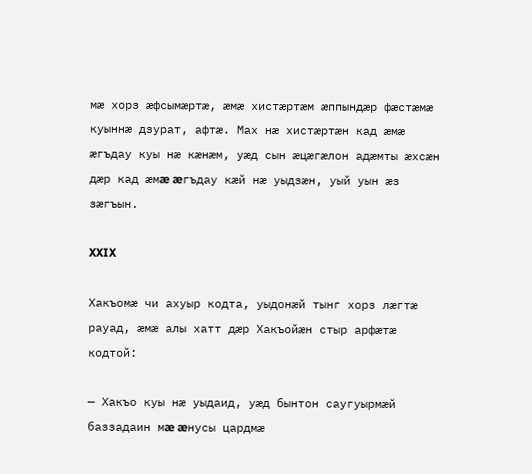мæ хорз æфсымæртæ, æмæ хистæртæм æппындæр фæстæмæ куыннæ дзурат, афтæ. Мах нæ хистæртæн кад æмæ æгъдау куы нæ кæнæм, уæд сын æцæгæлон адæмты æхсæн дæр кад æмæ æгъдау кæй нæ уыдзæн, уый уын æз зæгъын.

XXIX

Хакъомæ чи ахуыр кодта, уыдонæй тынг хорз лæгтæ рауад, æмæ алы хатт дæр Хакъойæн стыр арфæтæ кодтой:

— Хакъо куы нæ уыдаид, уæд бынтон саугуырмæй баззадаин мæ æнусы цардмæ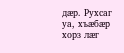дæр. Рухсаг уа, хъæбæр хорз лæг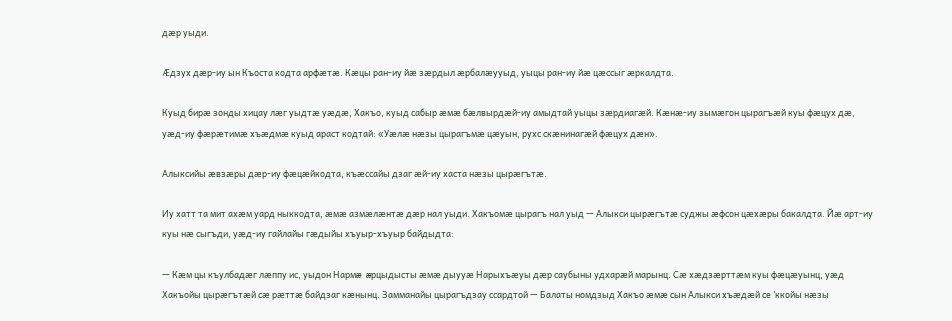дæр уыди.

Æдзух дæр-иу ын Къоста кодта арфæтæ. Кæцы ран-иу йæ зæрдыл æрбалæууыд, уыцы ран-иу йæ цæссыг æркалдта.

Куыд бирæ зонды хицау лæг уыдтæ уæдæ, Хакъо, куыд сабыр æмæ бæлвырдæй-иу амыдтай уыцы зæрдиагæй. Кæнæ-иу зымæгон цырагъæй куы фæцух дæ, уæд-иу фæрæтимæ хъæдмæ куыд араст кодтай: «Уæлæ нæзы цырагъмæ цæуын, рухс скæнинагæй фæцух дæн».

Алыксийы æвзæры дæр-иу фæцæйкодта, къæссайы дзаг æй-иу хаста нæзы цырæгътæ.

Иу хатт та мит ахæм уард ныккодта, æмæ азмæлæнтæ дæр нал уыди. Хакъомæ цырагъ нал уыд — Алыкси цырæгътæ суджы æфсон цæхæры бакалдта. Йæ арт-иу куы нæ сыгъди, уæд-иу гайлайы гæдыйы хъуыр-хъуыр байдыдта:

— Кæм цы къулбадæг лæппу ис, уыдон Нармæ æрцыдысты æмæ дыууæ Нарыхъæуы дæр саубыны удхарæй марынц. Сæ хæдзæрттæм куы фæцæуынц, уæд Хакъойы цырæгътæй сæ рæттæ байдзаг кæнынц. Замманайы цырагъдзау ссардтой — Балаты номдзыд Хакъо æмæ сын Алыкси хъæдæй се ’ккойы нæзы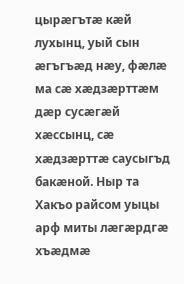цырæгътæ кæй лухынц, уый сын æгъгъæд нæу, фæлæ ма сæ хæдзæрттæм дæр сусæгæй хæссынц, сæ хæдзæрттæ саусыгъд бакæной. Ныр та Хакъо райсом уыцы арф миты лæгæрдгæ хъæдмæ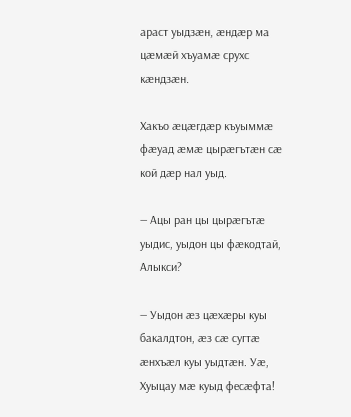араст уыдзæн, æндæр ма цæмæй хъуамæ срухс кæндзæн.

Хакъо æцæгдæр къуыммæ фæуад æмæ цырæгътæн сæ кой дæр нал уыд.

— Ацы ран цы цырæгътæ уыдис, уыдон цы фæкодтай, Алыкси?

— Уыдон æз цæхæры куы бакалдтон, æз сæ сугтæ æнхъæл куы уыдтæн. Уæ, Хуыцау мæ куыд фесæфта!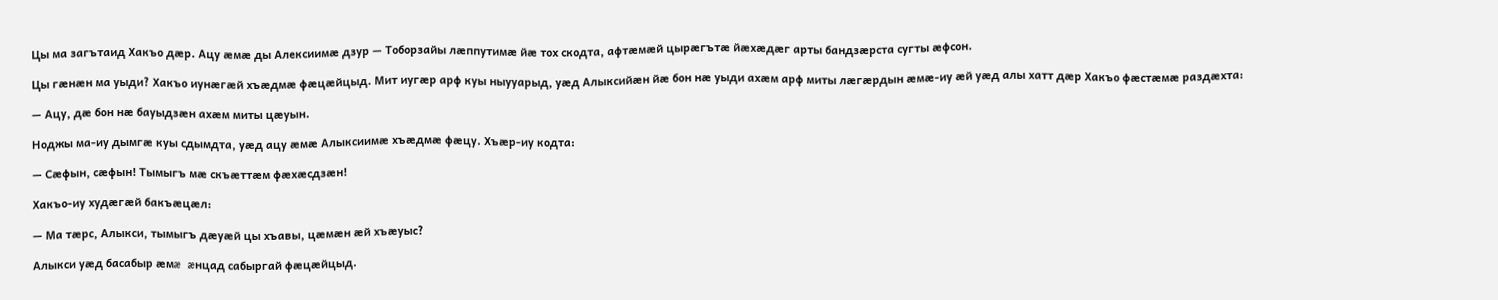Цы ма загътаид Хакъо дæр. Ацу æмæ ды Алексиимæ дзур — Тоборзайы лæппутимæ йæ тох скодта, афтæмæй цырæгътæ йæхæдæг арты бандзæрста сугты æфсон.

Цы гæнæн ма уыди? Хакъо иунæгæй хъæдмæ фæцæйцыд. Мит иугæр арф куы ныууарыд, уæд Алыксийæн йæ бон нæ уыди ахæм арф миты лæгæрдын æмæ-иу æй уæд алы хатт дæр Хакъо фæстæмæ раздæхта:

— Ацу, дæ бон нæ бауыдзæн ахæм миты цæуын.

Ноджы ма-иу дымгæ куы сдымдта, уæд ацу æмæ Алыксиимæ хъæдмæ фæцу. Хъæр-иу кодта:

— Сæфын, сæфын! Тымыгъ мæ скъæттæм фæхæсдзæн!

Хакъо-иу худæгæй бакъæцæл:

— Ма тæрс, Алыкси, тымыгъ дæуæй цы хъавы, цæмæн æй хъæуыс?

Алыкси уæд басабыр æмæ æнцад сабыргай фæцæйцыд.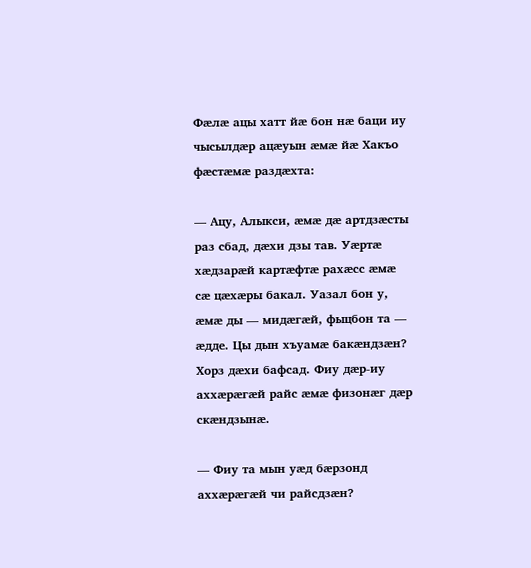Фæлæ ацы хатт йæ бон нæ баци иу чысылдæр ацæуын æмæ йæ Хакъо фæстæмæ раздæхта:

— Ацу, Алыкси, æмæ дæ артдзæсты раз сбад, дæхи дзы тав. Уæртæ хæдзарæй картæфтæ рахæсс æмæ сæ цæхæры бакал. Уазал бон у, æмæ ды — мидæгæй, фыцбон та — æдде. Цы дын хъуамæ бакæндзæн? Хорз дæхи бафсад. Фиу дæр-иу аххæрæгæй райс æмæ физонæг дæр скæндзынæ.

— Фиу та мын уæд бæрзонд аххæрæгæй чи райсдзæн?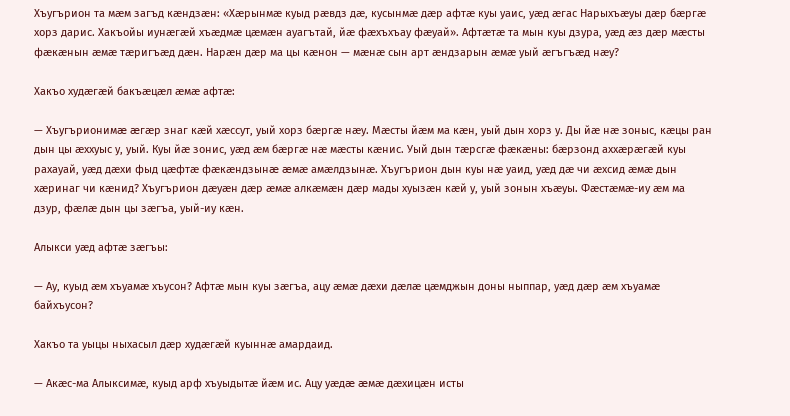Хъугърион та мæм загъд кæндзæн: «Хæрынмæ куыд рæвдз дæ, кусынмæ дæр афтæ куы уаис, уæд æгас Нарыхъæуы дæр бæргæ хорз дарис. Хакъойы иунæгæй хъæдмæ цæмæн ауагътай, йæ фæхъхъау фæуай». Афтæтæ та мын куы дзура, уæд æз дæр мæсты фæкæнын æмæ тæригъæд дæн. Нарæн дæр ма цы кæнон — мæнæ сын арт æндзарын æмæ уый æгъгъæд нæу?

Хакъо худæгæй бакъæцæл æмæ афтæ:

— Хъугърионимæ æгæр знаг кæй хæссут, уый хорз бæргæ нæу. Мæсты йæм ма кæн, уый дын хорз у. Ды йæ нæ зоныс, кæцы ран дын цы æххуыс у, уый. Куы йæ зонис, уæд æм бæргæ нæ мæсты кæнис. Уый дын тæрсгæ фæкæны: бæрзонд аххæрæгæй куы рахауай, уæд дæхи фыд цæфтæ фæкæндзынæ æмæ амæлдзынæ. Хъугърион дын куы нæ уаид, уæд дæ чи æхсид æмæ дын хæринаг чи кæнид? Хъугърион дæуæн дæр æмæ алкæмæн дæр мады хуызæн кæй у, уый зонын хъæуы. Фæстæмæ-иу æм ма дзур, фæлæ дын цы зæгъа, уый-иу кæн.

Алыкси уæд афтæ зæгъы:

— Ау, куыд æм хъуамæ хъусон? Афтæ мын куы зæгъа, ацу æмæ дæхи дæлæ цæмджын доны ныппар, уæд дæр æм хъуамæ байхъусон?

Хакъо та уыцы ныхасыл дæр худæгæй куыннæ амардаид.

— Акæс-ма Алыксимæ, куыд арф хъуыдытæ йæм ис. Ацу уæдæ æмæ дæхицæн исты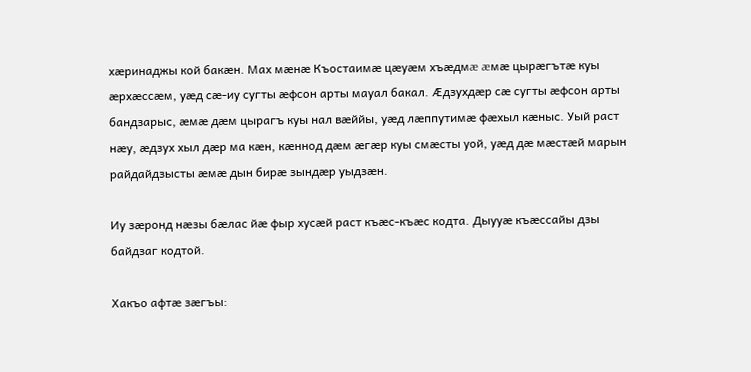хæринаджы кой бакæн. Мах мæнæ Къостаимæ цæуæм хъæдмæ æмæ цырæгътæ куы æрхæссæм, уæд сæ-иу сугты æфсон арты мауал бакал. Æдзухдæр сæ сугты æфсон арты бандзарыс, æмæ дæм цырагъ куы нал вæййы, уæд лæппутимæ фæхыл кæныс. Уый раст нæу, æдзух хыл дæр ма кæн, кæннод дæм æгæр куы смæсты уой, уæд дæ мæстæй марын райдайдзысты æмæ дын бирæ зындæр уыдзæн.

Иу зæронд нæзы бæлас йæ фыр хусæй раст къæс-къæс кодта. Дыууæ къæссайы дзы байдзаг кодтой.

Хакъо афтæ зæгъы: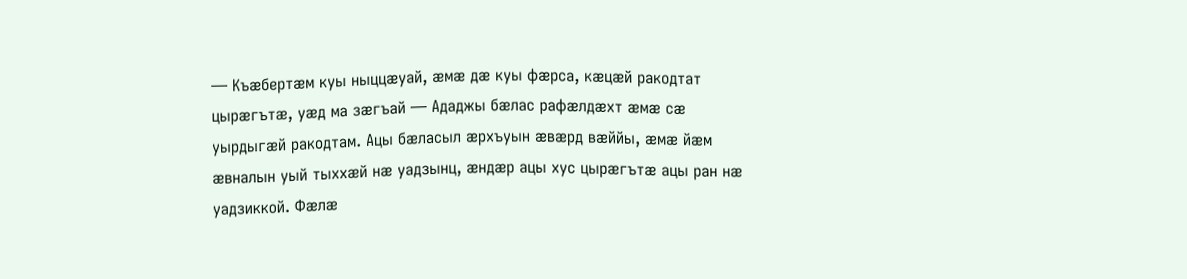— Къæбертæм куы ныццæуай, æмæ дæ куы фæрса, кæцæй ракодтат цырæгътæ, уæд ма зæгъай — Ададжы бæлас рафæлдæхт æмæ сæ уырдыгæй ракодтам. Ацы бæласыл æрхъуын æвæрд вæййы, æмæ йæм æвналын уый тыххæй нæ уадзынц, æндæр ацы хус цырæгътæ ацы ран нæ уадзиккой. Фæлæ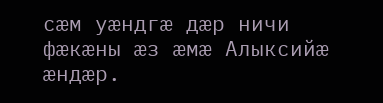сæм уæндгæ дæр ничи фæкæны æз æмæ Алыксийæ æндæр.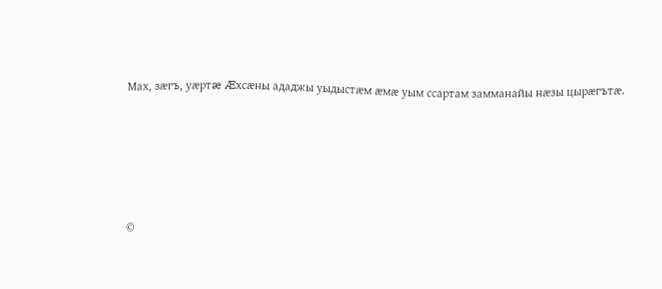Мах, зæгъ, уæртæ Æхсæны ададжы уыдыстæм æмæ уым ссартам замманайы нæзы цырæгътæ.





©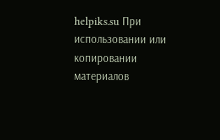helpiks.su При использовании или копировании материалов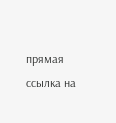прямая ссылка на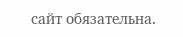сайт обязательна.